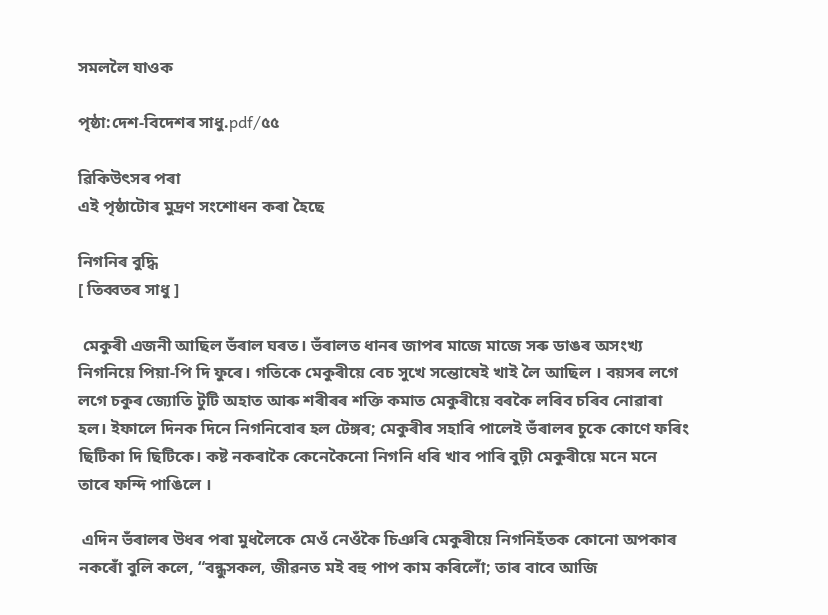সমললৈ যাওক

পৃষ্ঠা:দেশ-বিদেশৰ সাধু.pdf/৫৫

ৱিকিউৎসৰ পৰা
এই পৃষ্ঠাটোৰ মুদ্ৰণ সংশোধন কৰা হৈছে

নিগনিৰ বুদ্ধি
[ তিব্বতৰ সাধু ]

 মেকুৰী এজনী আছিল ভঁৰাল ঘৰত। ভঁৰালত ধানৰ জাপৰ মাজে মাজে সৰু ডাঙৰ অসংখ্য নিগনিয়ে পিয়া-পি দি ফুৰে। গতিকে মেকুৰীয়ে বেচ সুখে সন্তোষেই খাই লৈ আছিল । বয়সৰ লগে লগে চকুৰ জ্যোতি টুটি অহাত আৰু শৰীৰৰ শক্তি কমাত মেকুৰীয়ে বৰকৈ লৰিব চৰিব নোৱাৰা হল। ইফালে দিনক দিনে নিগনিবোৰ হল টেঙ্গৰ; মেকুৰীৰ সহাৰি পালেই ভঁৰালৰ চুকে কোণে ফৰিং ছিটিকা দি ছিটিকে। কষ্ট নকৰাকৈ কেনেকৈনো নিগনি ধৰি খাব পাৰি বুঢ়ী মেকুৰীয়ে মনে মনে তাৰে ফন্দি পাঙিলে ।

 এদিন ভঁৰালৰ উধৰ পৰা মুধলৈকে মেওঁ নেওঁকৈ চিঞৰি মেকুৰীয়ে নিগনিহঁতক কোনো অপকাৰ নকৰোঁ বুলি কলে, “বন্ধুসকল, জীৱনত মই বহু পাপ কাম কৰিলোঁ; তাৰ বাবে আজি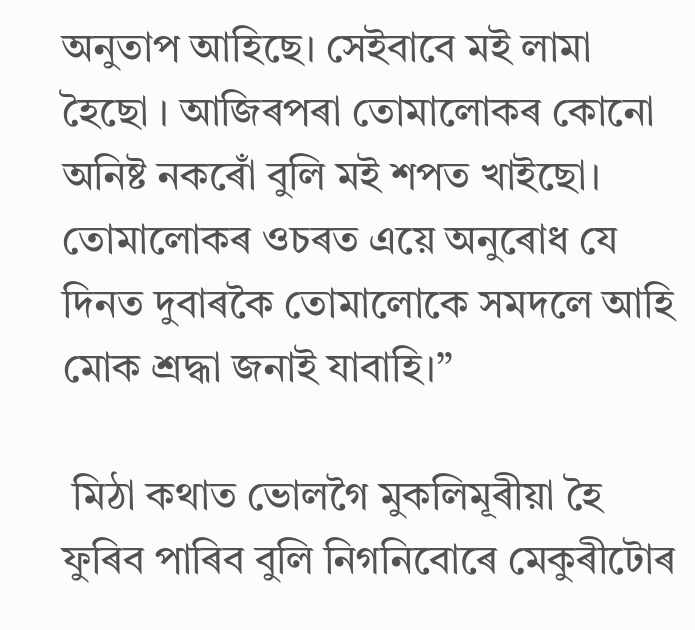অনুতাপ আহিছে। সেইবাবে মই লামা হৈছো । আজিৰপৰা তোমালোকৰ কোনো অনিষ্ট নকৰোঁ বুলি মই শপত খাইছো। তোমালোকৰ ওচৰত এয়ে অনুৰোধ যে দিনত দুবাৰকৈ তোমালোকে সমদলে আহি মোক শ্ৰদ্ধা জনাই যাবাহি।”

 মিঠা কথাত ভোলগৈ মুকলিমূৰীয়া হৈ ফুৰিব পাৰিব বুলি নিগনিবোৰে মেকুৰীটোৰ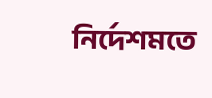নিৰ্দেশমতে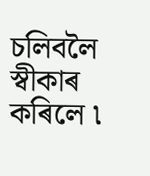চলিবলৈ স্বীকাৰ কৰিলে ৷